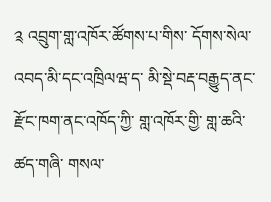༉ འབྲུག་གླ་འཁོར་ཚོགས་པ་གིས་ དོགས་སེལ་འབད་མི་དང་འཁྲིལཝ་ད་ མི་སྡེ་བརྡ་བརྒྱུད་ནང་ རྫོང་ཁག་ནང་འཁོད་ཀྱི་ གླ་འཁོར་གྱི་ གླ་ཆའི་ཚད་གཞི་ གསལ་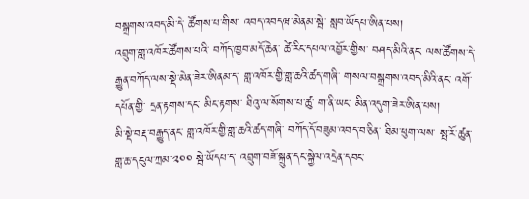བསྒྲགས་འབད་མི་དེ་ ཚོགས་པ་གིས་ འབད་འབདཝ་མེནམ་སྦེ་ སླབ་ཡོདཔ་ཨིན་པས།
འབྲུག་གླ་འཁོར་ཚོགས་པའི་ བཀོད་ཁྱབ་མདོ་ཆེན་ ཚེ་རིང་དཔལ་འབྱོར་གྱིས་ བཤད་མིའི་ནང་ ལས་ཚོགས་དེ་ རྒྱུན་བཀོད་ལས་སྡེ་མེན་ཟེར་ཨིནམ་ད་ གླ་འཁོར་གྱི་གླ་ཆའི་ཚད་གཞི་ གསལ་བསྒྲགས་འབད་མིའི་ནང་ འགོ་དཔོན་གྱི་ དྲན་རྟགས་དང་ མིང་རྟགས་ ཐིའུ་ལ་སོགས་པ་ཚུ་ ག་ནི་ཡང་ མིན་འདུག་ཟེར་ཨིན་པས།
མི་སྡེ་བརྡ་བརྒྱུད་ནང་ གླ་འཁོར་གྱི་གླ་ཆའི་ཚད་གཞི་ བཀོད་དོ་བཟུམ་འབད་བ་ཅིན་ ཐིམ་ཕུག་ལས་ སྤ་རོ་ཚུན་ གླ་ཆ་དངུལ་ཀྲམ་༢༠༠ སྦེ་ཡོདཔ་ད་ འབྲུག་བཟོ་སྐྲུན་དང་སྐྱེལ་འདྲེན་དབང་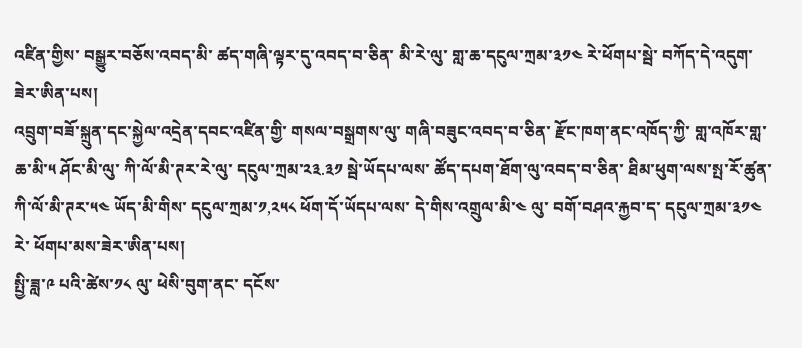འཛིན་གྱིས་ བསྒྱུར་བཅོས་འབད་མི་ ཚད་གཞི་ལྟར་དུ་འབད་བ་ཅིན་ མི་རེ་ལུ་ གླ་ཆ་དངུལ་ཀྲམ་༣༡༤ རེ་ཕོགཔ་སྦེ་ བཀོད་དེ་འདུག་ཟེར་ཨིན་པས།
འབྲུག་བཟོ་སྐྲུན་དང་སྐྱེལ་འདྲེན་དབང་འཛིན་གྱི་ གསལ་བསྒྲགས་ལུ་ གཞི་བཟུང་འབད་བ་ཅིན་ རྫོང་ཁག་ནང་འཁོད་ཀྱི་ གླ་འཁོར་གླ་ཆ་མི་༥ ཤོང་མི་ལུ་ ཀི་ལོ་མི་ཊར་རེ་ལུ་ དངུལ་ཀྲམ་༢༣.༣༡ སྦེ་ཡོདཔ་ལས་ ཚོད་དཔག་ཐོག་ལུ་འབད་བ་ཅིན་ ཐིམ་ཕུག་ལས་སྤ་རོ་ཚུན་ ཀི་ལོ་མི་ཊར་༥༤ ཡོད་མི་གིས་ དངུལ་ཀྲམ་༡,༢༥༨ ཕོག་དོ་ཡོདཔ་ལས་ དེ་གིས་འགྲུལ་མི་༤ ལུ་ བགོ་བཤའ་རྐྱབ་ད་ དངུལ་ཀྲམ་༣༡༤ རེ་ ཕོགཔ་མས་ཟེར་ཨིན་པས།
སྤྱི་ཟླ་༩ པའི་ཚེས་༡༨ ལུ་ ཕེསི་བུག་ནང་ དངོས་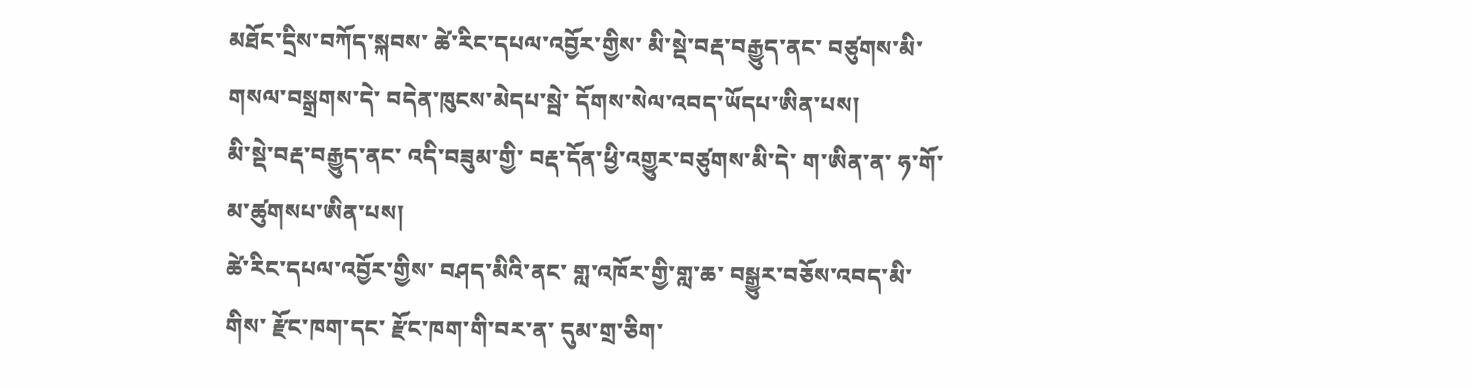མཐོང་དྲིས་བཀོད་སྐབས་ ཚེ་རིང་དཔལ་འབྱོར་གྱིས་ མི་སྡེ་བརྡ་བརྒྱུད་ནང་ བཙུགས་མི་གསལ་བསྒྲགས་དེ་ བདེན་ཁུངས་མེདཔ་སྦེ་ དོགས་སེལ་འབད་ཡོདཔ་ཨིན་པས།
མི་སྡེ་བརྡ་བརྒྱུད་ནང་ འདི་བཟུམ་གྱི་ བརྡ་དོན་ཕྱི་འགྱུར་བཙུགས་མི་དེ་ ག་ཨིན་ན་ ཧ་གོ་མ་ཚུགསཔ་ཨིན་པས།
ཚེ་རིང་དཔལ་འབྱོར་གྱིས་ བཤད་མིའི་ནང་ གླ་འཁོར་གྱི་གླ་ཆ་ བསྒྱུར་བཅོས་འབད་མི་གིས་ རྫོང་ཁག་དང་ རྫོང་ཁག་གི་བར་ན་ དུམ་གྲ་ཅིག་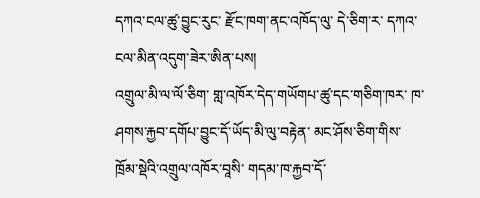དཀའ་ངལ་ཚུ་བྱུང་རུང་ རྫོང་ཁག་ནང་འཁོད་ལུ་ དེ་ཅིག་ར་ དཀའ་ངལ་མིན་འདུག་ཟེར་ཨིན་པས།
འགྲུལ་མི་ལ་ལོ་ཅིག་ གླ་འཁོར་དེད་གཡོགཔ་ཚུ་དང་གཅིག་ཁར་ ཁ་ཤགས་རྐྱབ་དགོཔ་བྱུང་དོ་ཡོད་མི་ལུ་བརྟེན་ མང་ཤོས་ཅིག་གིས་ ཁྲོམ་སྡེའི་འགྲུལ་འཁོར་བཱསི་ གདམ་ཁ་རྐྱབ་དོ་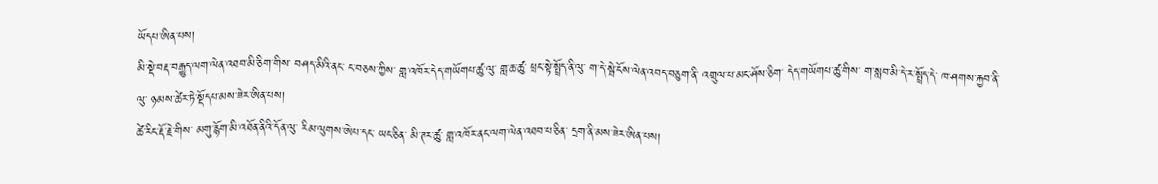ཡོདཔ་ཨིན་པས།
མི་སྡེ་བརྡ་བརྒྱུད་ལག་ལེན་འཐབ་མི་ཅིག་གིས་ བཤད་མིའི་ནང་ ང་བཅས་ཀྱིས་ གླ་འཁོར་དེད་གཡོགཔ་ཚུ་ལུ་ གླ་ཆ་ཚུ་ ཕྲང་སྟེ་སྤྲོད་ནི་ལུ་ ག་དེ་སྦེ་ངོས་ལེན་འབད་བཅུག་ནི་ འགྲུལ་པ་མང་ཤོས་ཅིག་ དེད་གཡོགཔ་ཚུ་གིས་ ག་སླབ་མི་དེ་ར་སྤྲོད་དེ་ ཁ་ཤགས་རྐྱབ་ནི་ལུ་ ཉམས་ཚེར་ཏེ་སྡོདཔ་མས་ཟེར་ཨིན་པས།
ཚེ་རིང་རྡོ་རྗེ་གིས་ མགུ་རྙོག་མི་འཐོན་ནིའི་དོན་ལུ་ རིམ་ལུགས་ཨེཔ་དང་ ཡང་ཅིན་ མི་ཊར་ཚུ་ གླ་འཁོར་ནང་ལག་ལེན་འཐབ་པ་ཅིན་ དྲག་ནི་མས་ཟེར་ཨིན་པས།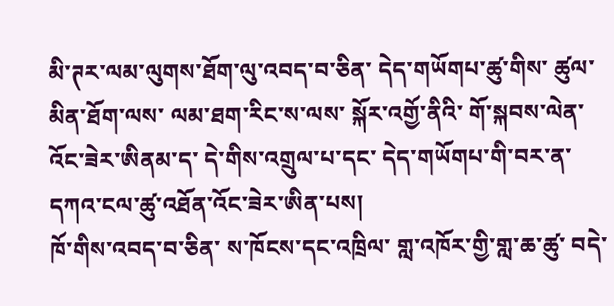མི་ཊར་ལམ་ལུགས་ཐོག་ལུ་འབད་བ་ཅིན་ དེད་གཡོགཔ་ཚུ་གིས་ ཚུལ་མིན་ཐོག་ལས་ ལམ་ཐག་རིང་ས་ལས་ སྐོར་འགྱོ་ནིའི་ གོ་སྐབས་ལེན་འོང་ཟེར་ཨིནམ་ད་ དེ་གིས་འགྲུལ་པ་དང་ དེད་གཡོགཔ་གི་བར་ན་ དཀའ་ངལ་ཚུ་འཐོན་འོང་ཟེར་ཨིན་པས།
ཁོ་གིས་འབད་བ་ཅིན་ ས་ཁོངས་དང་འཁྲིལ་ གླ་འཁོར་གྱི་གླ་ཆ་ཚུ་ བདེ་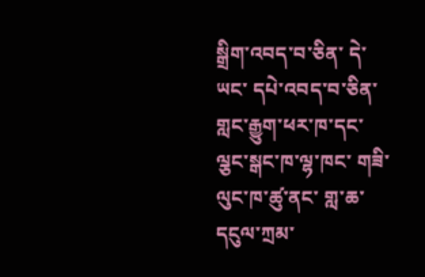སྒྲིག་འབད་བ་ཅིན་ དེ་ཡང་ དཔེ་འབད་བ་ཅིན་ གླང་རྒྱུག་ཕར་ཁ་དང་ ལྕང་སྒང་ཁ་ལྷ་ཁང་ གཟི་ལུང་ཁ་ཚུ་ནང་ གླ་ཆ་དངུལ་ཀྲམ་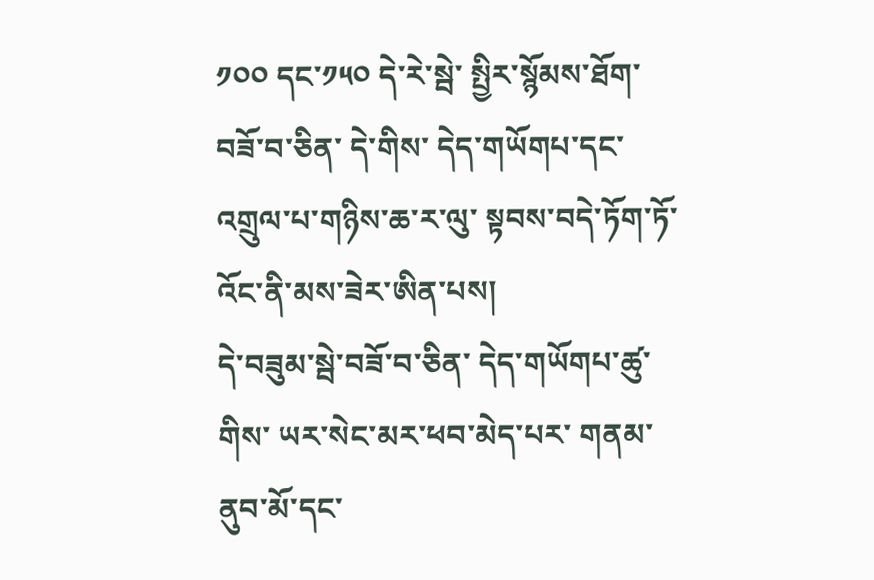༡༠༠ དང་༡༥༠ དེ་རེ་སྦེ་ སྤྱིར་སྙོམས་ཐོག་བཟོ་བ་ཅིན་ དེ་གིས་ དེད་གཡོགཔ་དང་ འགྲུལ་པ་གཉིས་ཆ་ར་ལུ་ སྟབས་བདེ་ཏོག་ཏོ་འོང་ནི་མས་ཟེར་ཨིན་པས།
དེ་བཟུམ་སྦེ་བཟོ་བ་ཅིན་ དེད་གཡོགཔ་ཚུ་གིས་ ཡར་སེང་མར་ཕབ་མེད་པར་ གནམ་ནུབ་མོ་དང་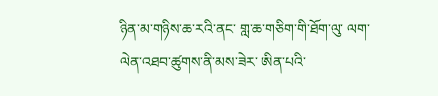ཉིན་མ་གཉིས་ཆ་རའི་ནང་ གླ་ཆ་གཅིག་གི་ཐོག་ལུ་ ལག་ལེན་འཐབ་ཚུགས་ནི་མས་ཟེར་ ཨིན་པའི་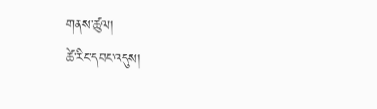གནས་ཚུལ།
ཚེ་རིང་དབང་འདུས།